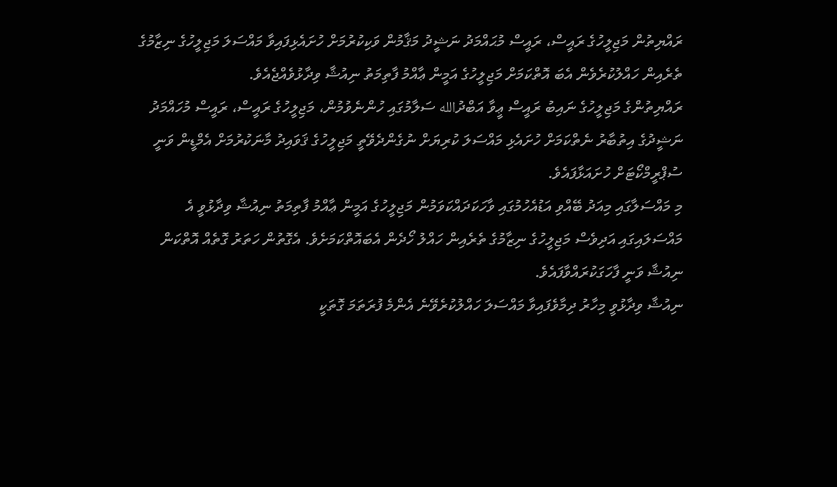ރައްޔިތުން މަޖިލީހުގެ ރައީސް، ރައީސް މުޙައްމަދު ނަޝީދު މަޤާމުން ވަކިކުރުމަށް ހުށައެޅިފައިވާ މައްސަލަ މަޖިލީހުގެ ނިޒާމުގެ ތެރެއިން ހައްލުކުރެވެން އެބަ އޮތްކަމަށް މަޖިލީހުގެ އަމީން ޢާއްމު ފާތިމަތު ނިއުޝާ ވިދާޅުވެއްޖެއެވެ.
ރައްޔިތުންގެ މަޖިލީހުގެ ނައިބު ރައީސް ޢީވާ އަބްދުالله ސަލާމުގައި ހުންނެވުމުން، މަޖިލީހުގެ ރައީސް، ރައީސް މުހައްމަދު ނަޝީދުގެ އިތުބާރު ނެތްކަމަށް ހުށައެޅި މައްސަލަ ކުރިޔަށް ނުގެންދެވޭތީ މަޖިލީހުގެ ޤަވައިދު މާނަކުރުމަށް އެމްޑީން ވަނީ ސުޕްރީމްކޯޓަށް ހުށައަޅާފައެވެ.
މި މައްސަލާގައި މިއަދު ބޭއްވި އަޑުއެހުމުގައި ވާހަކަދައްކަވަމުން މަޖިލީހުގެ އަމީން ޢާއްމު ފާތިމަތު ނިއުޝާ ވިދާޅުވީ އެ މައްސަލައިގައި އަދިވެސް މަޖިލީހުގެ ނިޒާމުގެ ތެރެއިން ހައްލު ހޯދެން އެބައޮތްކަމަށެވެ. އެގޮތުން ހަތަރު ގޮތެއް އޮތްކަން ނިއުޝާ ވަނީ ފާހަގަކުރައްވާފައެވެ.
ނިއުޝާ ވިދާޅުވީ މިހާރު ދިމާވެފައިވާ މައްސަލަ ހައްލުކުރެވޭނެ އެންމެ ފުރަތަމަ ގޮތަކީ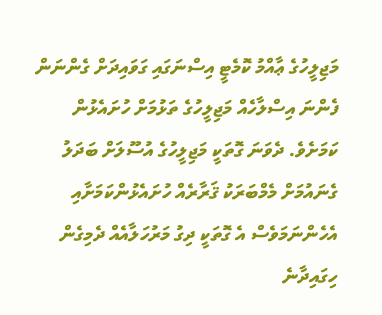މަޖިލީހުގެ ޢާއްމު ކޮމެޓީ އިސްނަގައި ގަވައިދަށް ގެންނަން ފެންނަ އިސްލާހެއް މަޖިލީހުގެ ތަޅުމަށް ހުށައެޅުން ކަމަށެވެ. ދެވަނަ ގޮތަކީ މަޖިލީހުގެ އުސޫލަށް ބަދަލު ގެނައުމަށް މެމްބަރަކު ޤަރާރެއް ހުށައެޅުންކަމަށާއި އެހެންނަމަވެސް އެ ގޮތަކީ ދިގު މަރުހަލާއެއް ދެމިގެން ހިގައިދާނެ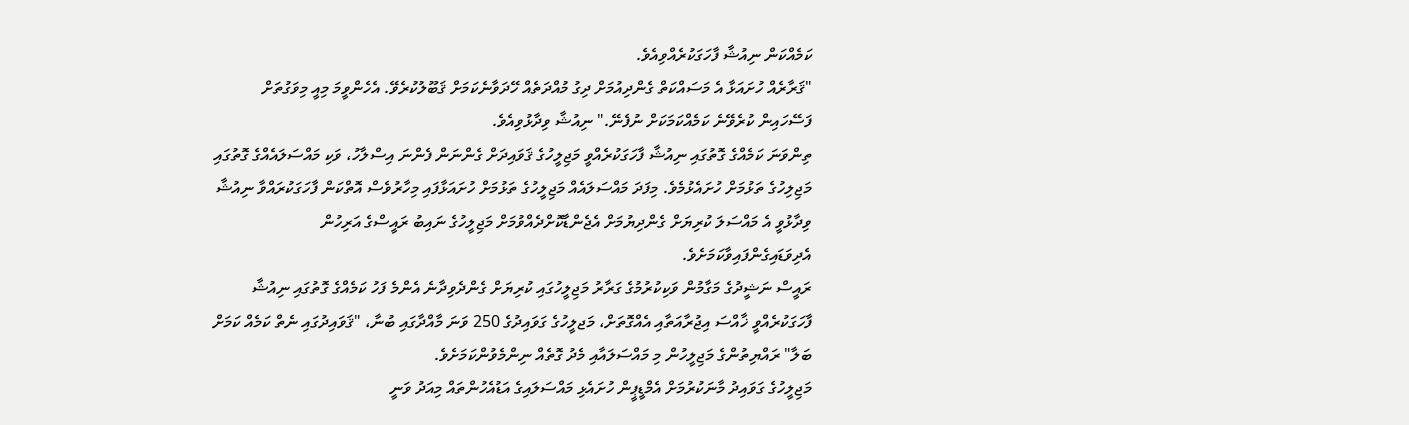ކަމެއްކަން ނިއުޝާ ފާހަގަކުރެއްވިއެވެ.
"ޤަރާރެއް ހުށައަޅާ އެ މަސައްކަތް ގެންދިއުމަށް ދިގު މުއްދަތެއް ހޭދަވާނެކަމަށް ޤަބޫލުކުރެވޭ. އެހެންވީމަ މިއީ މިވަގުތަށް ފަސޭހައިން ކުރެވޭނެ ކަމެއްކަމަކަށް ނުފެނޭ." ނިއުޝާ ވިދާޅުވިއެވެ.
ތިންވަނަ ކަމެއްގެ ގޮތުގައި ނިއުޝާ ފާހަގަކުރެއްވީ މަޖިލީހުގެ ޤަވައިދަށް ގެންނަން ފެންނަ އިސްލާހު، ވަކި މައްސަލައެއްގެ ގޮތުގައި މަޖިލިހުގެ ތަޅުމަށް ހުށައެޅުމެވެ. މިފަދަ މައްސަލައެއް މަޖިލީހުގެ ތަޅުމަށް ހުށައަޅާފައި މިހާރުވެސް އޮތްކަން ފާހަގަކުރައްވާ ނިއުޝާ ވިދާޅުވީ އެ މައްސަލަ ކުރިޔަށް ގެންދިޔުމަށް އެޖެންޑާކޮށްދެއްވުމަށް މަޖިލީހުގެ ނައިބު ރައީސްގެ އަރިހުން އެދިވަޑައިގެންފައިވާކަމަށެވެ.
ރައީސް ނަޝީދުގެ މަގާމުން ވަކިކުރުމުގެ ގަރާރު މަޖިލީހުގައި ކުރިޔަށް ގެންދެވިދާނެ އެންމެ ފަހު ކަމެއްގެ ގޮތުގައި ނިއުޝާ ފާހަގަކުރެއްވީ ޚާއްސަ އިޖުރާއަތާއި އެއްގޮތަށް، މަޖލީހުގެ ގަވައިދުގެ 250 ވަނަ މާއްދާގައި ބުނާ، "ޤަވައިދުގައި ނެތް ކަމެއް ކަމަށް ބަލާ" ރައްޔިތުންގެ މަޖިލީހުން މި މައްސަލައާއި މެދު ގޮތެއް ނިންމެވުންކަމަށެވެ.
މަޖިލީހުގެ ގަވައިދު މާނަކުރުމަށް އެމްޑީޕީން ހުށައެޅި މައްސަލައިގެ އަޑުއެހުންތައް މިއަދު ވަނީ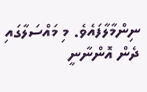ނިންމާލާފައެވެ. މި މައްސަލާގައި ދެން އޮންނާނީ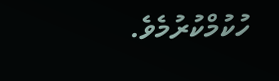ހުކުމްކުރުމެވެ.